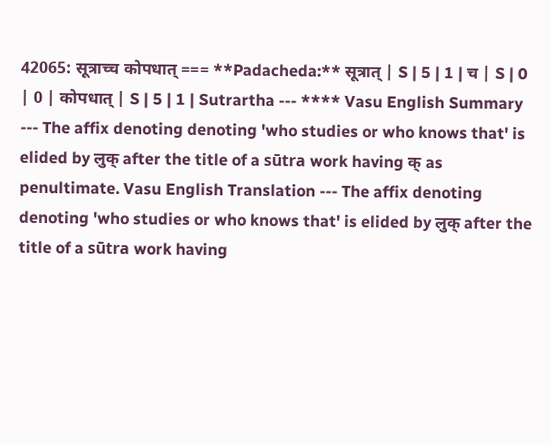42065: सूत्राच्च कोपधात् === **Padacheda:** सूत्रात् | S | 5 | 1 | च | S | 0 | 0 | कोपधात् | S | 5 | 1 | Sutrartha --- **** Vasu English Summary --- The affix denoting denoting 'who studies or who knows that' is elided by लुक् after the title of a sūtra work having क् as penultimate. Vasu English Translation --- The affix denoting denoting 'who studies or who knows that' is elided by लुक् after the title of a sūtra work having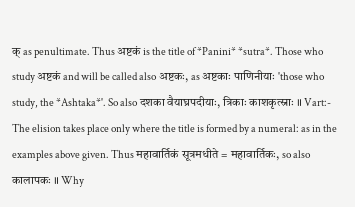क् as penultimate. Thus अष्टकं is the title of *Panini* *sutra*. Those who study अष्टकं and will be called also अष्टकः, as अष्टकाः पाणिनीयाः 'those who study, the *Ashtaka*'. So also दशका वैयाघ्रपदीयाः, त्रिकाः काशकृत्स्नाः ॥ Vart:- The elision takes place only where the title is formed by a numeral: as in the examples above given. Thus महावार्तिकं सूत्रमधीते = महावार्तिकः, so also कालापकः ॥ Why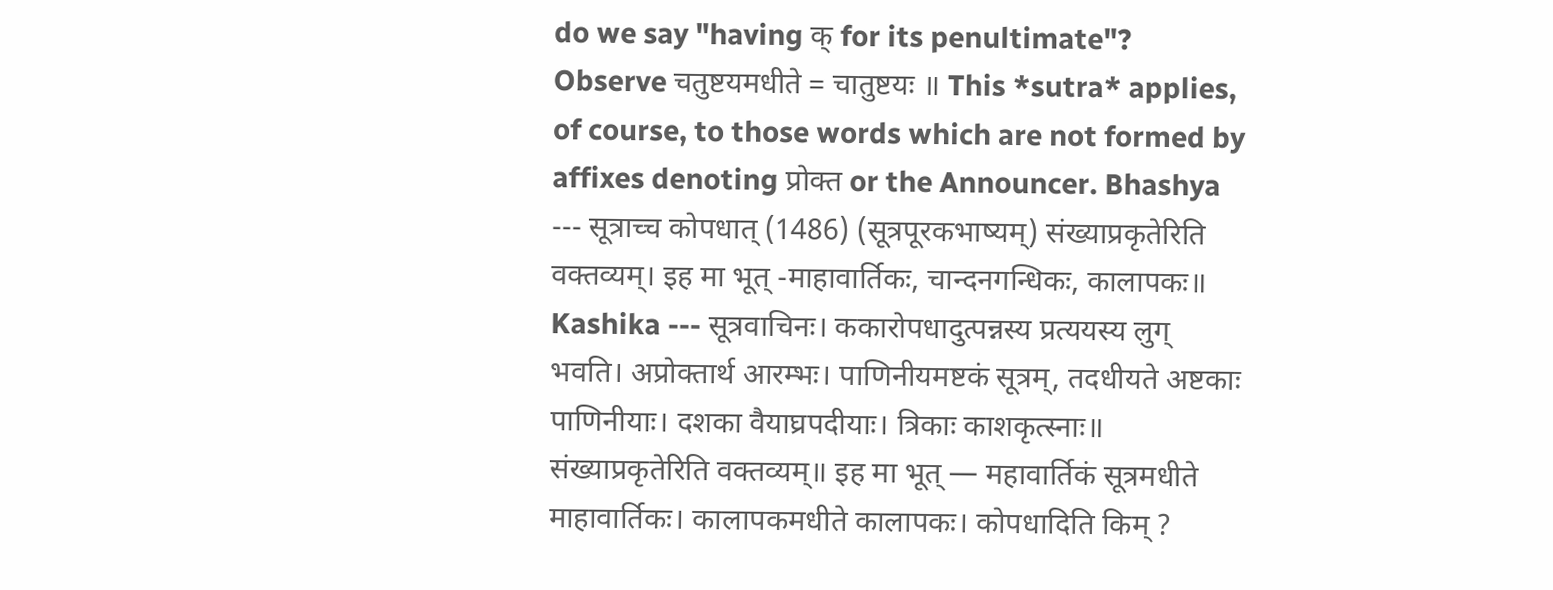do we say "having क् for its penultimate"? Observe चतुष्टयमधीते = चातुष्टयः ॥ This *sutra* applies, of course, to those words which are not formed by affixes denoting प्रोक्त or the Announcer. Bhashya --- सूत्राच्च कोपधात् (1486) (सूत्रपूरकभाष्यम्) संख्याप्रकृतेरिति वक्तव्यम्। इह मा भूत् -माहावार्तिकः, चान्दनगन्धिकः, कालापकः॥ Kashika --- सूत्रवाचिनः। ककारोपधादुत्पन्नस्य प्रत्ययस्य लुग् भवति। अप्रोक्तार्थ आरम्भः। पाणिनीयमष्टकं सूत्रम्, तदधीयते अष्टकाः पाणिनीयाः। दशका वैयाघ्रपदीयाः। त्रिकाः काशकृत्स्नाः॥ संख्याप्रकृतेरिति वक्तव्यम्॥ इह मा भूत् — महावार्तिकं सूत्रमधीते माहावार्तिकः। कालापकमधीते कालापकः। कोपधादिति किम् ?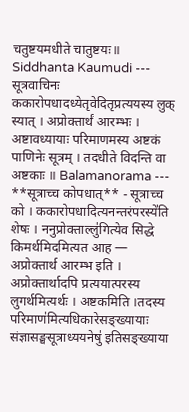चतुष्टयमधीते चातुष्टयः॥ Siddhanta Kaumudi --- सूत्रवाचिनः ककारोपधादध्येतृवेदितृप्रत्ययस्य लुक् स्यात् । अप्रोक्तार्थं आरम्भः । अष्टावध्यायाः परिमाणमस्य अष्टकं पाणिनेः सूत्रम् । तदधीते विदन्ति वा अष्टकाः ॥ Balamanorama --- **सूत्राच्च कोपधात्** - सूत्राच्च को । ककारोपधादित्यनन्तरंपरस्ये॑ति शेषः । ननुप्रोक्ताल्लु॑गित्येव सिद्धे किमर्थमिदमित्यत आह — अप्रोक्तार्थ आरम्भ इति । अप्रोक्तार्थादपि प्रत्ययात्परस्य लुगर्थमित्यर्थः । अष्टकमिति ।तदस्य परिमाण॑मित्यधिकारेसङ्ख्यायाः संज्ञासङ्घसूत्राध्ययनेषु॑ इतिसङ्ख्याया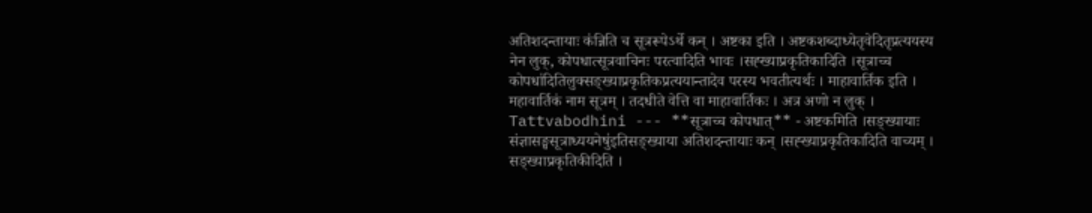अतिशदन्तायाः क॑न्निति च सूत्ररूपेऽर्थे कन् । अष्टका इति । अष्टकशब्दाध्येतृवेदितृप्रत्ययस्य नेन लुक्, कोपधात्सूत्रवाचिनः परत्वादिति भावः ।सह्ख्याप्रकृतिकादिति ।सूत्राच्च कोपधा॑दितिलुक्सङ्ख्याप्रकृतिकप्रत्ययान्तादेव परस्य भवतीत्यर्थः । माहावार्तिक इति । महावार्तिकं नाम सूत्रम् । तदधीते वेत्ति वा माहावार्तिकः । अत्र अणो न लुक् । Tattvabodhini --- **सूत्राच्च कोपधात्** - अष्टकमिति ।सङ्ख्यायाः संज्ञासङ्घसूत्राध्ययनेषु॑इतिसङ्ख्याया अतिशदन्तायाः कन् ।सह्ख्याप्रकृतिकादिति वाच्यम् । सङ्ख्याप्रकृतिकीदिति ।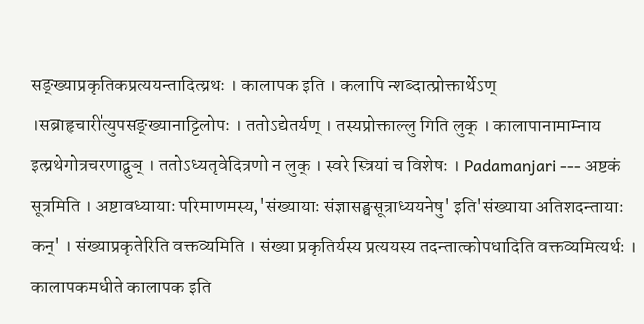सङ्ख्याप्रकृतिकप्रत्ययन्तादित्य्रथः । कालापक इति । कलापि न्शब्दात्प्रोक्तार्थेऽण् ।सब्राहृचारी॑त्युपसङ्ख्यानाट्टिलोपः । ततोऽद्येतर्यण् । तस्यप्रोक्ताल्लु गिति लुक् । कालापानामाम्नाय इत्य्रथेगोत्रचरणाद्वुञ् । ततोऽध्यतृवेदित्रणो न लुक् । स्वरे स्त्रियां च विशेषः । Padamanjari --- अष्टकं सूत्रमिति । अष्टावध्यायाः परिमाणमस्य,'संख्यायाः संज्ञासङ्घसूत्राध्ययनेषु' इति'संख्याया अतिशदन्तायाः कन्' । संख्याप्रकृतेरिति वक्तव्यमिति । संख्या प्रकृतिर्यस्य प्रत्ययस्य तदन्तात्कोपधादिति वक्तव्यमित्यर्थः । कालापकमधीते कालापक इति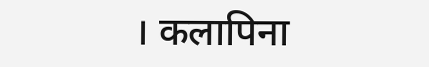। कलापिना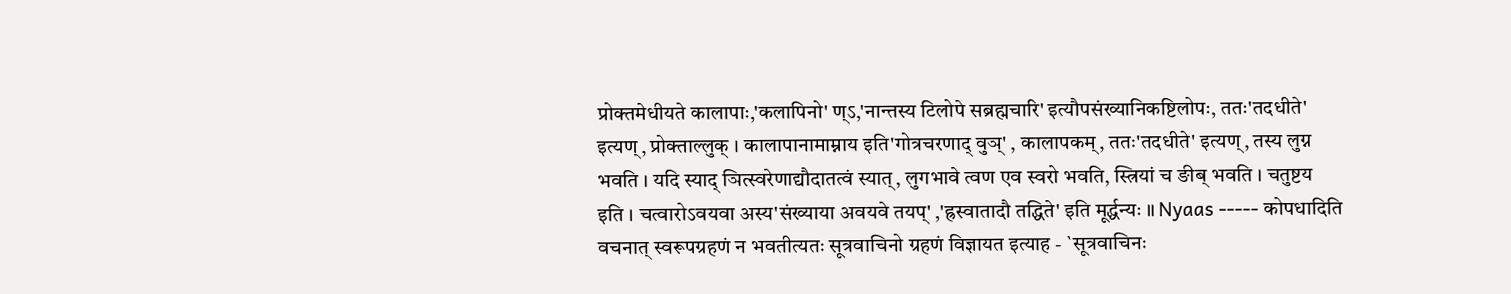प्रोक्तमेधीयते कालापाः,'कलापिनो' ण्ऽ,'नान्तस्य टिलोपे सब्रह्मचारि' इत्यौपसंख्यानिकष्टिलोपः, ततः'तदधीते' इत्यण्, प्रोक्ताल्लुक् । कालापानामाम्नाय इति'गोत्रचरणाद् वुञ्' , कालापकम्, ततः'तदधीते' इत्यण्, तस्य लुग्न भवति । यदि स्याद् ञित्स्वरेणाद्यौदातत्वं स्यात्, लुगभावे त्वण एव स्वरो भवति, स्त्रियां च ङीब् भवति । चतुष्टय इति । चत्वारोऽवयवा अस्य'संख्याया अवयवे तयप्' ,'ह्रस्वातादौ तद्धिते' इति मूर्द्धन्यः ॥ Nyaas ----- कोपधादिति वचनात् स्वरूपग्रहणं न भवतीत्यतः सूत्रवाचिनो ग्रहणं विज्ञायत इत्याह - `सूत्रवाचिनः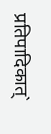प्रतिपादिकात्`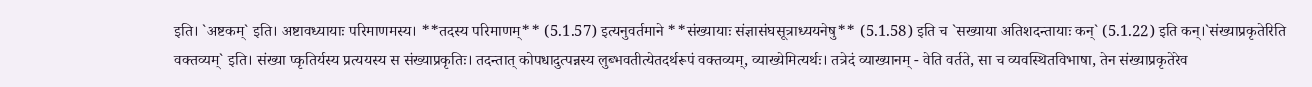इति। `अष्टकम्` इति। अष्टावध्यायाः परिमाणमस्य। **तदस्य परिमाणम्** (5.1.57) इत्यनुवर्तमाने **संख्यायाः संज्ञासंघसूत्राध्ययनेषु** (5.1.58) इति च `सख्याया अतिशदन्तायाः कन्` (5.1.22) इति कन्।`संख्याप्रकृतेरिति वक्तव्यम्` इति। संख्या प्कृतिर्यस्य प्रत्ययस्य स संख्याप्रकृतिः। तदन्तात् कोपधादुत्पन्नस्य लुब्भवतीत्येतदर्थरूपं वक्तव्यम्, व्याख्येमित्यर्थः। तत्रेदं व्याख्यानम् - वेति वर्तते, सा च व्यवस्थितविभाषा, तेन संख्याप्रकृतेरेव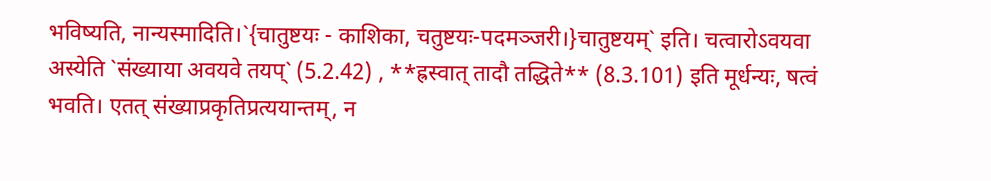भविष्यति, नान्यस्मादिति।`{चातुष्टयः - काशिका, चतुष्टयः-पदमञ्जरी।}चातुष्टयम्` इति। चत्वारोऽवयवा अस्येति `संख्याया अवयवे तयप्` (5.2.42) , **ह्रस्वात् तादौ तद्धिते** (8.3.101) इति मूर्धन्यः, षत्वं भवति। एतत् संख्याप्रकृतिप्रत्ययान्तम्, न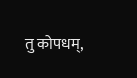तु कोपधम्,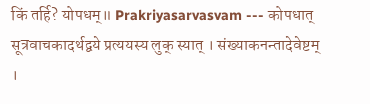किं तर्हि? योपधम्॥ Prakriyasarvasvam --- कोपधात् सूत्रवाचकादर्थद्वये प्रत्ययस्य लुक् स्यात् । संख्याकनन्तादेवेष्टम् ।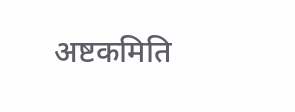अष्टकमिति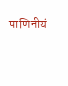पाणिनीयं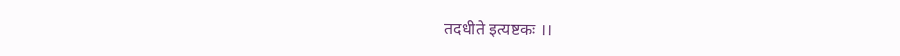तदधीते इत्यष्टकः ।।